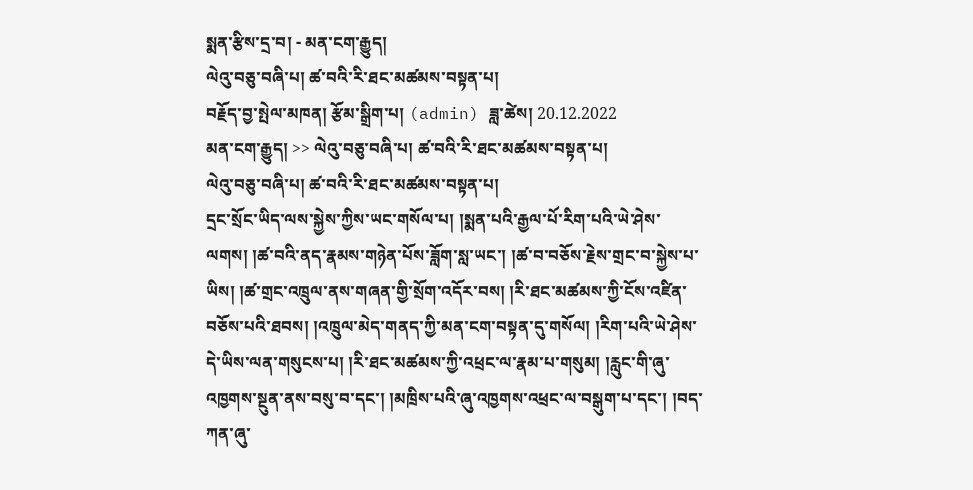སྨན་རྩིས་དྲ་བ། - མན་ངག་རྒྱུད།
ལེའུ་བཅུ་བཞི་པ། ཚ་བའི་རི་ཐང་མཚམས་བསྟན་པ།
བརྗོད་བྱ་སྤེལ་མཁན། རྩོམ་སྒྲིག་པ། (admin) ཟླ་ཚེས། 20.12.2022
མན་ངག་རྒྱུད། >> ལེའུ་བཅུ་བཞི་པ། ཚ་བའི་རི་ཐང་མཚམས་བསྟན་པ།
ལེའུ་བཅུ་བཞི་པ། ཚ་བའི་རི་ཐང་མཚམས་བསྟན་པ།
དྲང་སྲོང་ཡིད་ལས་སྐྱེས་ཀྱིས་ཡང་གསོལ་པ། །སྨན་པའི་རྒྱལ་པོ་རིག་པའི་ཡེ་ཤེས་ལགས། །ཚ་བའི་ནད་རྣམས་གཉེན་པོས་ཟློག་སླ་ཡང་། །ཚ་བ་བཅོས་རྗེས་གྲང་བ་སྐྱེས་པ་ཡིས། །ཚ་གྲང་འཁྲུལ་ནས་གཞན་གྱི་སྲོག་འདོར་བས། །རི་ཐང་མཚམས་ཀྱི་ངོས་འཛིན་བཅོས་པའི་ཐབས། །འཁྲུལ་མེད་གནད་ཀྱི་མན་ངག་བསྟན་དུ་གསོལ། །རིག་པའི་ཡེ་ཤེས་དེ་ཡིས་ལན་གསུངས་པ། །རི་ཐང་མཚམས་ཀྱི་འཕྲང་ལ་རྣམ་པ་གསུམ། །རླུང་གི་ཞུ་འཁྱགས་སྔུན་ནས་བསུ་བ་དང་། །མཁྲིས་པའི་ཞུ་འཁྱགས་འཕྲང་ལ་བསྒུག་པ་དང་། །བད་ཀན་ཞུ་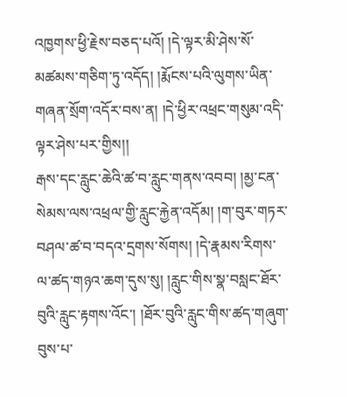འཁྱགས་ཕྱི་རྗེས་བཅད་པའོ། །དེ་ལྟར་མི་ཤེས་སོ་མཚམས་གཅིག་ཏུ་འདོད། །རྨོངས་པའི་ལུགས་ཡིན་གཞན་སྲོག་འདོར་བས་ན། །དེ་ཕྱིར་འཕྲང་གསུམ་འདི་ལྟར་ཤེས་པར་གྱིས།།
རྒས་དང་རླུང་ཆེའི་ཚ་བ་རླུང་གནས་འབབ། །མྱ་ངན་སེམས་ལས་འཕྲལ་གྱི་རླུང་རྐྱེན་འདོམ། །ག་བུར་གཏར་བཤལ་ཚ་བ་བདའ་དྲགས་སོགས། །དེ་རྣམས་རིགས་ལ་ཚད་གཉའ་ཆག་དུས་སུ། །རླུང་གིས་སྣ་བསླང་ཐོར་བུའི་རླུང་རྟགས་འོང་། །ཐོར་བུའི་རླུང་གིས་ཚད་གཞུག་བུས་པ་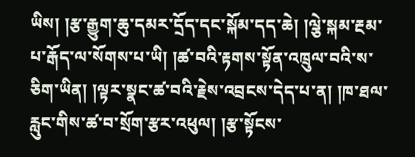ཡིས། །རྩ་རྒྱུག་ཆུ་དམར་དྲོད་དང་སྐོམ་དད་ཆེ། །ལྕེ་སྐམ་རྔམ་པ་རྒོད་ལ་སོགས་པ་ཡི། །ཚ་བའི་རྟགས་སྟོན་འཁྲུལ་བའི་ས་ཅིག་ཡིན། །ལྟར་སྣང་ཚ་བའི་རྗེས་འབྲངས་དེད་པ་ན། །ཁ་ཐལ་རླུང་གིས་ཚ་བ་སྲོག་རྩར་འཕུལ། །རྩ་སྟོངས་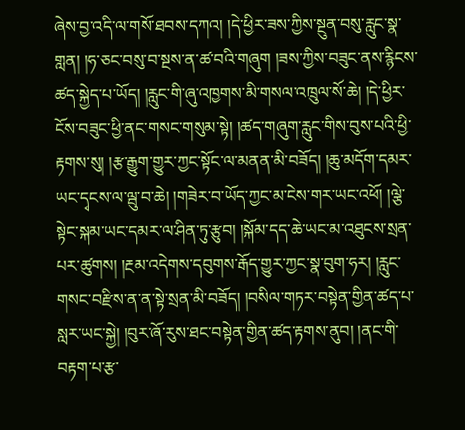ཞེས་བྱ་འདི་ལ་གསོ་ཐབས་དཀའ། །དེ་ཕྱིར་ཟས་ཀྱིས་སྔུན་བསུ་རླུང་སྣ་གླན། །ཧ་ཅང་བསུ་བ་སྔས་ན་ཚ་བའི་གཞུག །ཟས་ཀྱིས་བཟུང་ནས་རྙིངས་ཚད་སྐྱེད་པ་ཡོད། །རླུང་གི་ཞུ་འཁྱགས་མི་གསལ་འཁྲུལ་སོ་ཆེ། །དེ་ཕྱིར་ངོས་བཟུང་ཕྱི་ནང་གསང་གསུམ་སྟེ། །ཚད་གཞུག་རླུང་གིས་བུས་པའི་ཕྱི་རྟགས་སུ། །རྩ་རྒྱུག་གྱུར་ཀྱང་སྟོང་ལ་མནན་མི་བཟོད། །ཆུ་མདོག་དམར་ཡང་དྭངས་ལ་ལྦུ་བ་ཆེ། །གཟེར་བ་ཡོད་ཀྱང་མ་ངེས་གར་ཡང་འཕོ། །ལྕེ་སྟེང་སྐམ་ཡང་དམར་ལ་ཤིན་ཏུ་རྩུབ། །སྐོམ་དད་ཆེ་ཡང་མ་འཐུངས་སྲན་པར་ཚུགས། །རྔམ་འདེགས་དབུགས་རྒོད་གྱུར་ཀྱང་སྣ་བུག་ཧར། །རླུང་གསང་བརྫིས་ན་ན་སྟེ་སྲན་མི་བཟོད། །བསིལ་གཏར་བསྟེན་གྱིན་ཚད་པ་སླར་ཡང་སྐྱེ། །བུར་ཞོ་རུས་ཐང་བསྟེན་གྱིན་ཚད་རྟགས་ནུབ། །ནང་གི་བརྟག་པ་རྩ་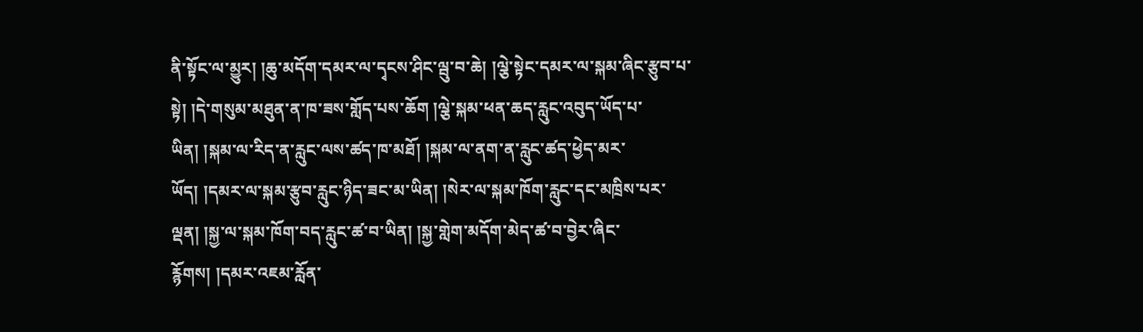ནི་སྟོང་ལ་མྱུར། །ཆུ་མདོག་དམར་ལ་དྭངས་ཤིང་ལྦུ་བ་ཆེ། །ལྕེ་སྟེང་དམར་ལ་སྐམ་ཞིང་རྩུབ་པ་སྟེ། །དེ་གསུམ་མཐུན་ན་ཁ་ཟས་གློད་པས་ཆོག །ལྕེ་སྐམ་ཕན་ཆད་རླུང་འབུད་ཡོད་པ་ཡིན། །སྐམ་ལ་རིད་ན་རླུང་ལས་ཚད་ཁ་མཐོ། །སྐམ་ལ་ནག་ན་རླུང་ཚད་ཕྱེད་མར་ཡོད། །དམར་ལ་སྐམ་རྩུབ་རླུང་ཉིད་ཟང་མ་ཡིན། །སེར་ལ་སྐམ་ཁོག་རླུང་དང་མཁྲིས་པར་ལྡན། །སྐྱ་ལ་སྐམ་ཁོག་བད་རླུང་ཚ་བ་ཡིན། །སྐྱ་གླེག་མདོག་མེད་ཚ་བ་བྱེར་ཞིང་རྙོགས། །དམར་འཇམ་རློན་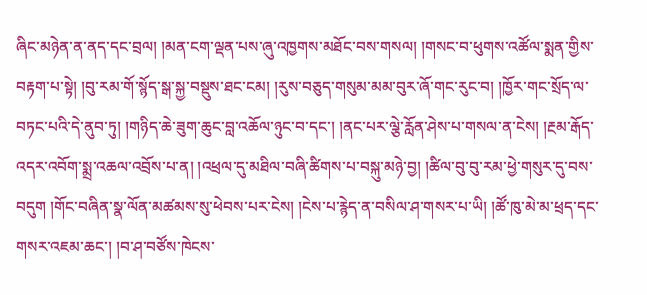ཞིང་མཉེན་ན་ནད་དང་བྲལ། །མན་ངག་ལྡན་པས་ཞུ་འཁྱགས་མཐོང་བས་གསལ། །གསང་བ་ཕུགས་འཚོལ་སྨན་གྱིས་བརྟག་པ་སྟེ། །བུ་རམ་གོ་སྙོད་སྒ་སྐྱ་བསྡུས་ཐང་ངམ། །རུས་བཅུད་གསུམ་མམ་བུར་ཞོ་གང་རུང་བ། །ཁྱོར་གང་སྲོད་ལ་བཏང་པའི་དེ་ནུབ་ཏུ། །གཉིད་ཆེ་ཟུག་ཆུང་བླ་འཆོལ་ཉུང་བ་དང་། །ནང་པར་ལྕེ་རློན་ཤེས་པ་གསལ་ན་ངེས། །རྔམ་རྒོད་འདར་འབོག་སྨྲ་འཆལ་འབྲོས་པ་ན། །འཕྲལ་དུ་མཐིལ་བཞི་ཚིགས་པ་བསྐུ་མཉེ་བྱ། །ཚིལ་བུ་བུ་རམ་ཕྱེ་གསུར་དུ་བས་བདུག །གོང་བཞིན་སྣ་ལོན་མཚམས་སུ་ཕེབས་པར་ངེས། །ངེས་པ་རྙེད་ན་བསིལ་ཤ་གསར་པ་ཡི། །ཚོ་ཁུ་མེ་མ་ཕྲད་དང་གསར་འཇམ་ཆང་། །བ་ཤ་བཙོས་ཁེངས་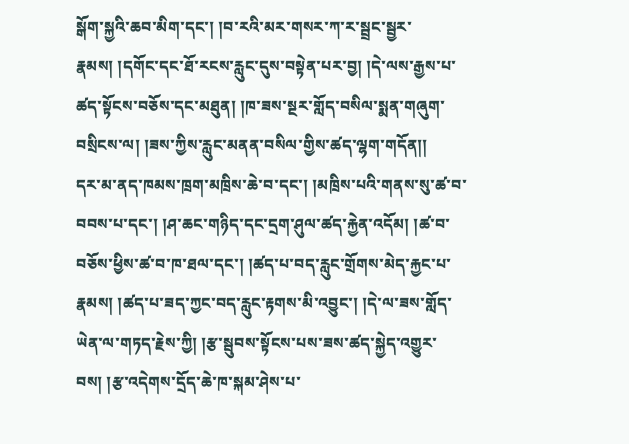སྒོག་སྐྱའི་ཆབ་མིག་དང་། །བ་རའི་མར་གསར་ཀ་ར་སྦྲང་སྦྱར་རྣམས། །དགོང་དང་ཐོ་རངས་རླུང་དུས་བསྟེན་པར་བྱ། །དེ་ལས་རྒྱས་པ་ཚད་སྟོངས་བཅོས་དང་མཐུན། །ཁ་ཟས་སྔར་གློད་བསིལ་སྨན་གཞུག་བསྲིངས་ལ། །ཟས་ཀྱིས་རླུང་མནན་བསིལ་གྱིས་ཚད་ལྷག་གདོན།།
དར་མ་ནད་ཁམས་ཁྲག་མཁྲིས་ཆེ་བ་དང་། །མཁྲིས་པའི་གནས་སུ་ཚ་བ་བབས་པ་དང་། །ཤ་ཆང་གཉིད་དང་དྲག་ཤུལ་ཚད་རྐྱེན་འདོམ། །ཚ་བ་བཅོས་ཕྱིས་ཚ་བ་ཁ་ཐལ་དང་། །ཚད་པ་བད་རླུང་གྲོགས་མེད་རྐྱང་པ་རྣམས། །ཚད་པ་ཟད་ཀྱང་བད་རླུང་རྟགས་མི་འབྱུང་། །དེ་ལ་ཟས་གློད་ཡེན་ལ་གཏད་རྗེས་ཀྱི། །རྩ་སྦུབས་སྟོངས་པས་ཟས་ཚད་སྐྱེད་འགྱུར་བས། །རྩ་འདེགས་དྲོད་ཆེ་ཁ་སྐམ་ཤེས་པ་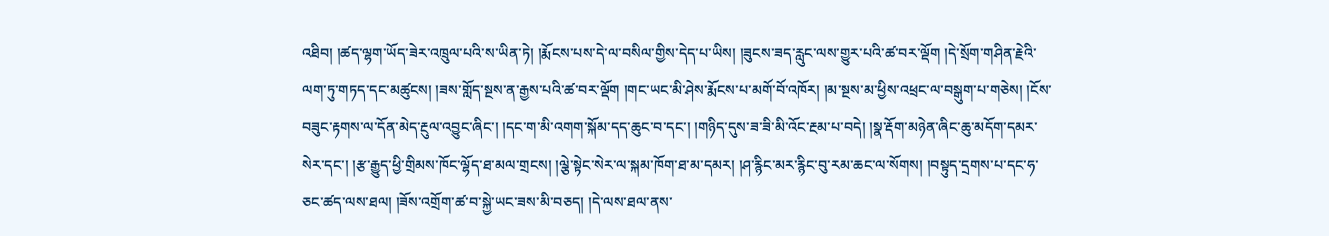འཐིབ། །ཚད་ལྷག་ཡོད་ཟེར་འཁྲུལ་པའི་ས་ཡིན་ཏེ། །རྨོངས་པས་དེ་ལ་བསིལ་གྱིས་དེད་པ་ཡིས། །ཟུངས་ཟད་རླུང་ལས་གྱུར་པའི་ཚ་བར་ལྡོག །དེ་སྲོག་གཤིན་རྗེའི་ལག་ཏུ་གཏད་དང་མཚུངས། །ཟས་གློད་སྔས་ན་རྒྱས་པའི་ཚ་བར་ལྡོག །གང་ཡང་མི་ཤེས་རྨོངས་པ་མགོ་བོ་འཁོར། །མ་སྔས་མ་ཕྱིས་འཕྲང་ལ་བསྒུག་པ་གཅེས། །ངོས་བཟུང་རྟགས་ལ་དོན་མེད་རྔུལ་འབྱུང་ཞིང་། །དང་ག་མི་འགག་སྐོམ་དད་ཆུང་བ་དང་། །གཉིད་དུས་ཟ་ཟི་མི་འོང་རྔམ་པ་བདེ། །སྣ་རྡོག་མཉེན་ཞིང་ཆུ་མདོག་དམར་སེར་དང་། །རྩ་རྒྱུད་ཕྱི་གྲིམས་ཁོང་ལྷོད་ཐ་མལ་གྲངས། །ལྕེ་སྟེང་སེར་ལ་སྐམ་ཁོག་ཐ་མ་དམར། །ཤ་རྙིང་མར་རྙིང་བུ་རམ་ཆང་ལ་སོགས། །བསྟུད་དྲགས་པ་དང་ཧ་ཅང་ཚད་ལས་ཐལ། །ཟོས་འགྲོག་ཚ་བ་སྐྱེ་ཡང་ཟས་མི་བཅད། །དེ་ལས་ཐལ་ནས་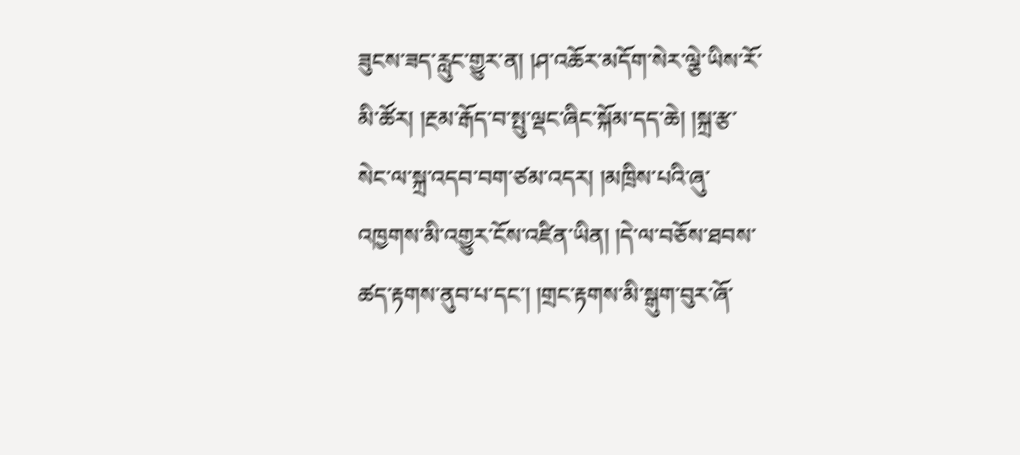ཟུངས་ཟད་རླུང་གྱུར་ན། །ཤ་འཆོར་མདོག་སེར་ལྕེ་ཡིས་རོ་མི་ཚོར། །རྔམ་རྒོད་བ་སྤུ་ལྡང་ཞིང་སྐོམ་དད་ཆེ། །སྐྲ་རྩ་སེང་ལ་སྐྲ་འདབ་བག་ཙམ་འདར། །མཁྲིས་པའི་ཞུ་འཁྱགས་མི་འགྱུར་ངོས་འཛིན་ཡིན། །དེ་ལ་བཅོས་ཐབས་ཚད་རྟགས་ནུབ་པ་དང་། །གྲང་རྟགས་མི་སྒུག་བུར་ཞོ་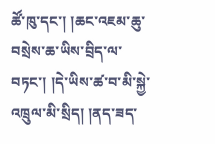ཚོ་ཁུ་དང་། །ཆང་འཇམ་ཆུ་བསྲེས་ཆ་ཡིས་བྲིད་ལ་བཏང་། །དེ་ཡིས་ཚ་བ་མི་སྐྱེ་འཁྲུལ་མི་སྲིད། །ནད་ཟད་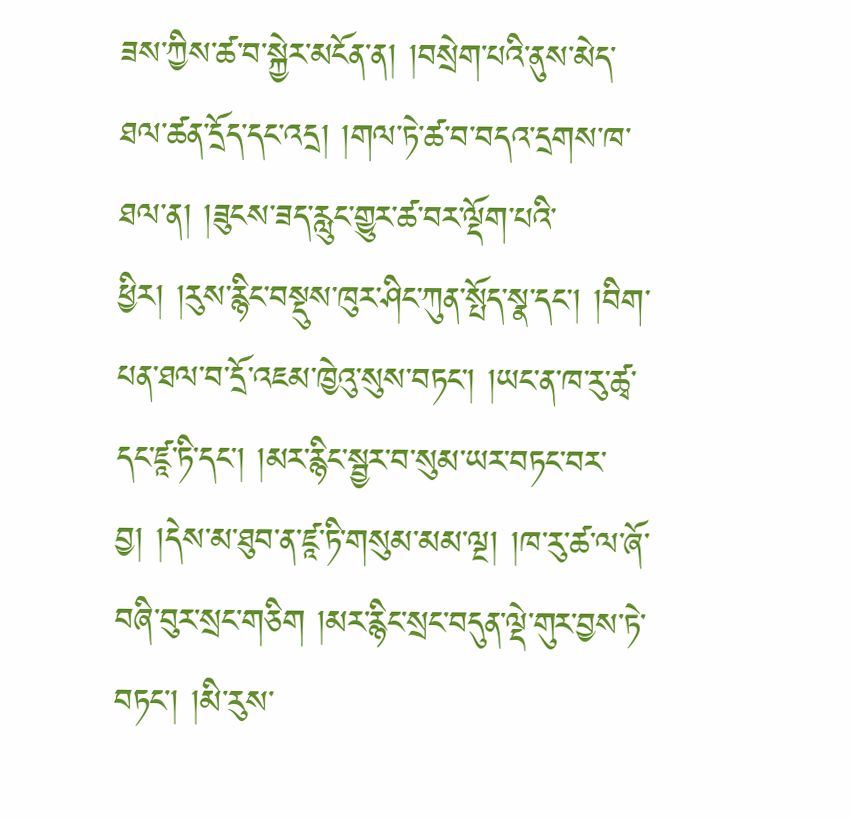ཟས་ཀྱིས་ཚ་བ་སྐྱེར་མངོན་ན། །བསྲེག་པའི་ནུས་མེད་ཐལ་ཚན་དྲོད་དང་འདྲ། །གལ་ཏེ་ཚ་བ་བདའ་དྲགས་ཁ་ཐལ་ན། །ཟུངས་ཟད་རླུང་གྱུར་ཚ་བར་ལྡོག་པའི་ཕྱིར། །རུས་རྙིང་བསྡུས་ཁུར་ཤིང་ཀུན་སྤོད་སྣ་དང་། །བིག་པན་ཐལ་བ་དྲོ་འཇམ་ཁྱེའུ་སུས་བཏང་། །ཡང་ན་ཁ་རུ་ཚྭ་དང་ཛཱ་ཏི་དང་། །མར་རྙིང་སྦྱར་བ་སུམ་ཡར་བཏང་བར་བྱ། །དེས་མ་ཐུབ་ན་ཛཱ་ཏི་གསུམ་མམ་ལྔ། །ཁ་རུ་ཚ་ལ་ཞོ་བཞི་བུར་སྲང་གཅིག །མར་རྙིང་སྲང་བདུན་ལྡེ་གུར་བྱས་ཏེ་བཏང་། །མི་རུས་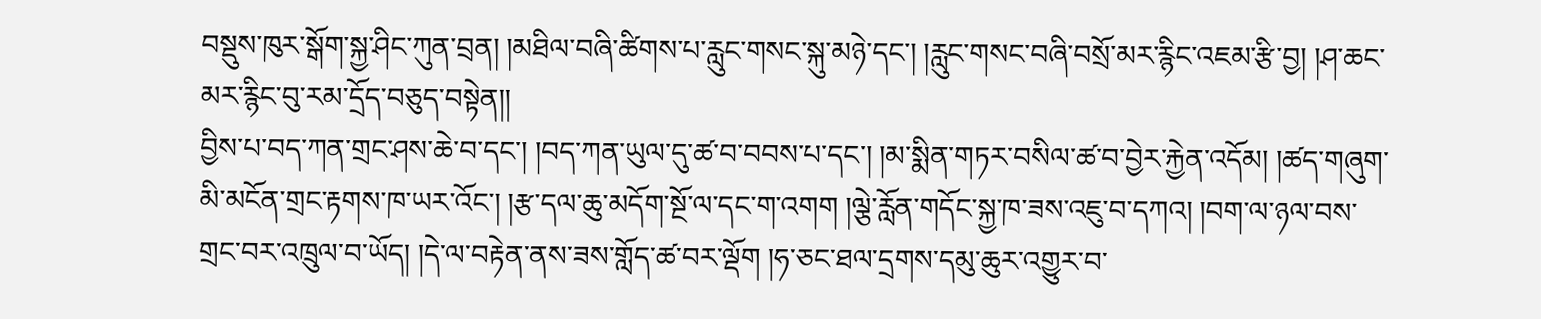བསྡུས་ཁུར་སྒོག་སྐྱ་ཤིང་ཀུན་བྲན། །མཐིལ་བཞི་ཚིགས་པ་རླུང་གསང་སྐུ་མཉེ་དང་། །རླུང་གསང་བཞི་བསྲོ་མར་རྙིང་འཇམ་རྩི་བྱ། །ཤ་ཆང་མར་རྙིང་བུ་རམ་དྲོད་བཅུད་བསྟེན།།
བྱིས་པ་བད་ཀན་གྲང་ཤས་ཆེ་བ་དང་། །བད་ཀན་ཡུལ་དུ་ཚ་བ་བབས་པ་དང་། །མ་སྨིན་གཏར་བསིལ་ཚ་བ་བྱེར་རྐྱེན་འདོམ། །ཚད་གཞུག་མི་མངོན་གྲང་རྟགས་ཁ་ཡར་འོང་། །རྩ་དལ་ཆུ་མདོག་སྔོ་ལ་དང་ག་འགག །ལྕེ་རློན་གདོང་སྐྱ་ཁ་ཟས་འཇུ་བ་དཀའ། །བག་ལ་ཉལ་བས་གྲང་བར་འཁྲུལ་བ་ཡོད། །དེ་ལ་བརྟེན་ནས་ཟས་གློད་ཚ་བར་ལྡོག །ཧ་ཅང་ཐལ་དྲགས་དམུ་ཆུར་འགྱུར་བ་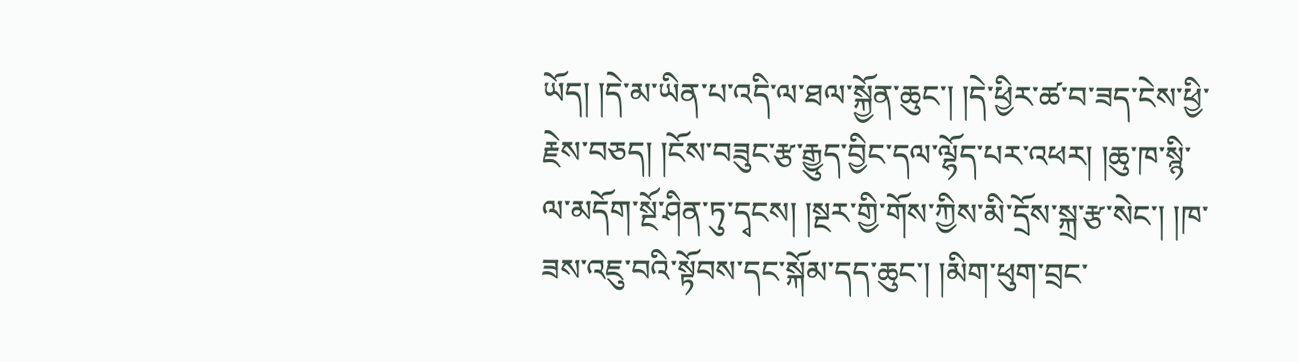ཡོད། །དེ་མ་ཡིན་པ་འདི་ལ་ཐལ་སྐྱོན་ཆུང་། །དེ་ཕྱིར་ཚ་བ་ཟད་ངེས་ཕྱི་རྗེས་བཅད། །ངོས་བཟུང་རྩ་རྒྱུད་བྱིང་དལ་ལྷོད་པར་འཕར། །ཆུ་ཁ་སྙི་ལ་མདོག་སྔོ་ཤིན་ཏུ་དྭངས། །སྔར་གྱི་གོས་ཀྱིས་མི་དྲོས་སྐྲ་རྩ་སེང་། །ཁ་ཟས་འཇུ་བའི་སྟོབས་དང་སྐོམ་དད་ཆུང་། །མིག་ཕུག་བྲང་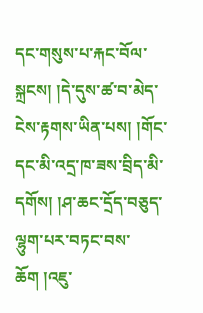དང་གསུས་པ་རྐང་བོལ་སྐྲངས། །དེ་དུས་ཚ་བ་མེད་ངེས་རྟགས་ཡིན་པས། །གོང་དང་མི་འདྲ་ཁ་ཟས་བྲིད་མི་དགོས། །ཤ་ཆང་དྲོད་བཅུད་ལྷུག་པར་བཏང་བས་ཆོག །འཇུ་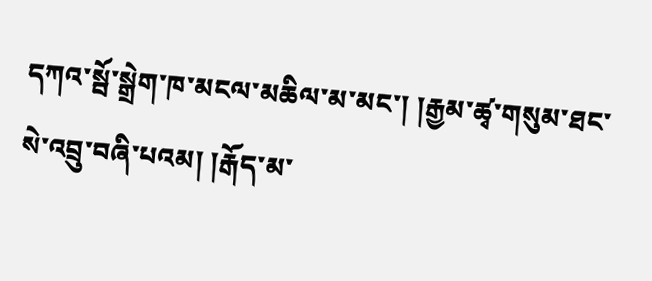དཀའ་སྦོ་སྒྲེག་ཁ་མངལ་མཆིལ་མ་མང་། །རྒྱམ་ཚྭ་གསུམ་ཐང་སེ་འབྲུ་བཞི་པའམ། །རྒོད་མ་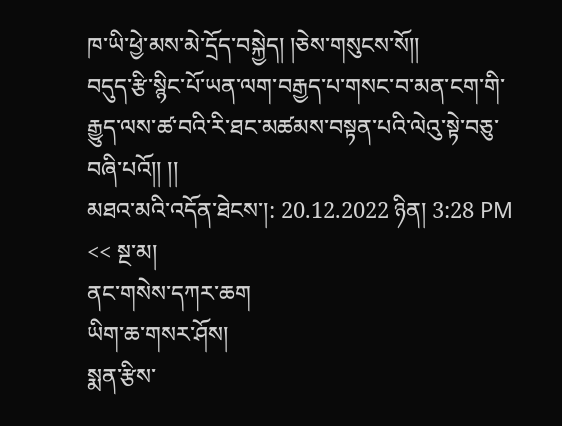ཁ་ཡི་ཕྱེ་མས་མེ་དྲོད་བསྐྱེད། །ཅེས་གསུངས་སོ།།
བདུད་རྩི་སྙིང་པོ་ཡན་ལག་བརྒྱད་པ་གསང་བ་མན་ངག་གི་རྒྱུད་ལས་ཚ་བའི་རི་ཐང་མཚམས་བསྟན་པའི་ལེའུ་སྟེ་བཅུ་བཞི་པའོ།། །།
མཐའ་མའི་འདོན་ཐེངས་།: 20.12.2022 ཉིན། 3:28 PM
<< སྔ་མ།
ནང་གསེས་དཀར་ཆག
ཡིག་ཆ་གསར་ཤོས།
སྨན་རྩིས་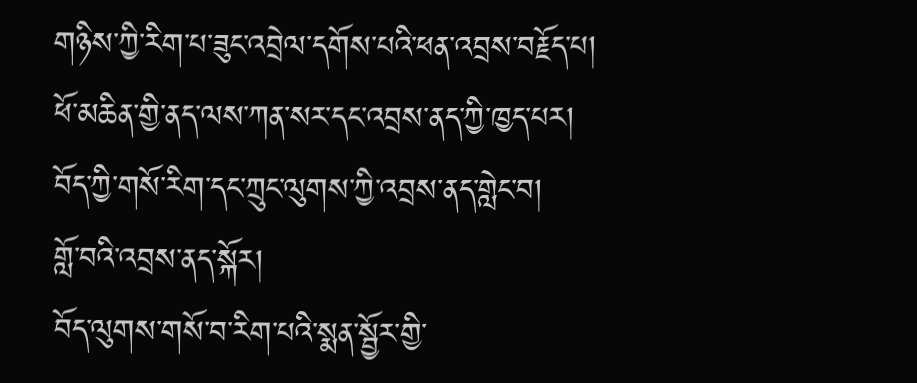གཉིས་ཀྱི་རིག་པ་ཟུང་འབྲེལ་དགོས་པའི་ཕན་འབྲས་བརྗོད་པ།
ཕོ་མཆིན་གྱི་ནད་ལས་ཀན་སར་དང་འབྲས་ནད་ཀྱི་ཁྱད་པར།
བོད་ཀྱི་གསོ་རིག་དང་ཀྲུང་ལུགས་ཀྱི་འབྲས་ནད་གླེང་བ།
གློ་བའི་འབྲས་ནད་སྐོར།
བོད་ལུགས་གསོ་བ་རིག་པའི་སྨན་སྦྱོར་གྱི་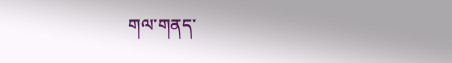གལ་གནད་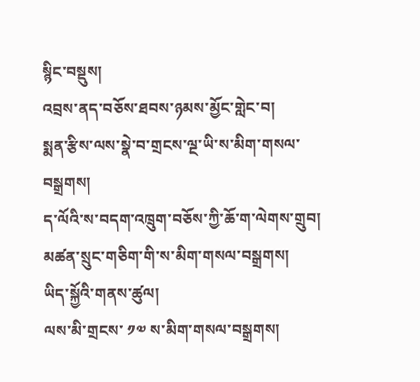སྙིང་བསྡུས།
འབྲས་ནད་བཅོས་ཐབས་ཉམས་མྱོང་གླེང་བ།
སྨན་རྩིས་ལས་སྣེ་བ་གྲངས་ལྔ་ཡི་ས་མིག་གསལ་བསྒྲགས།
ད་ལོའི་ས་བདག་འཁྲུག་བཅོས་ཀྱི་ཆོ་ག་ལེགས་གྲུབ།
མཚན་སྲུང་གཅིག་གི་ས་མིག་གསལ་བསྒྲགས།
ཡིད་སྐྱོའི་གནས་ཚུལ།
ལས་མི་གྲངས་ ༡༧ ས་མིག་གསལ་བསྒྲགས།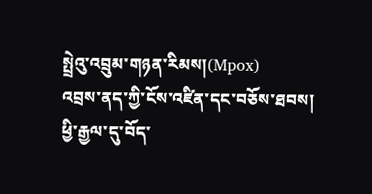སྤྲེའུ་འབྲུམ་གཉན་རིམས།(Mpox)
འབྲས་ནད་ཀྱི་ངོས་འཛིན་དང་བཅོས་ཐབས།
ཕྱི་རྒྱལ་དུ་བོད་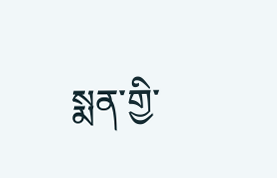སྨན་གྱི་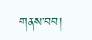གནས་བབ།